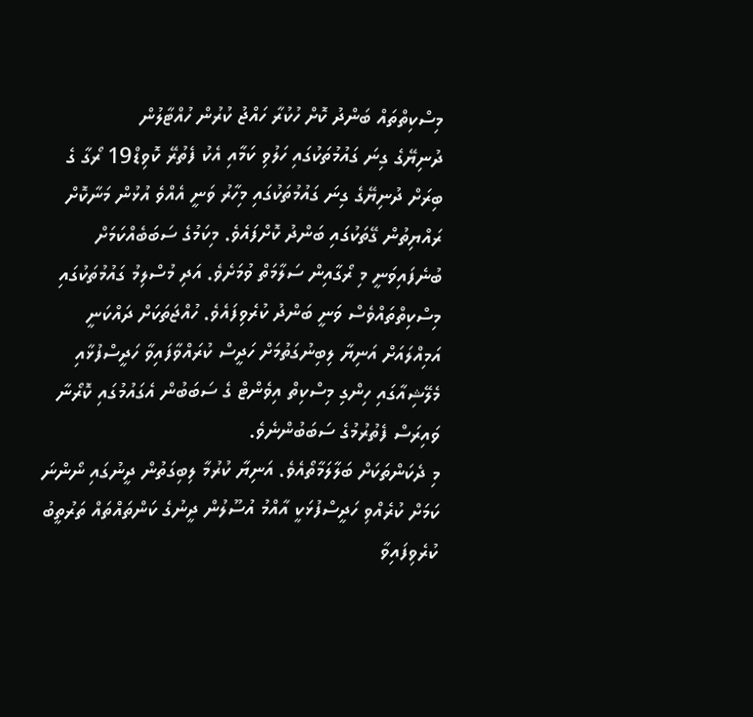މިސްކިތްތައް ބަންދު ކޮށް ހުކުރާ ހައްޖު ކުރުން ހުއްޓާލުން
ދުނިޔޭގެ ގިނަ ގައުމުތަކުގައި ހަލުވި ކަމާއި އެކު ފެތުރޭ ކޮވިޑް19 ރޯގާ ގެ ބިރަށް ދުނިޔޭގެ ގިނަ ގައުމުތަކުގައި މިހާރު ވަނީ އެއްވެ އުޅުން މަނާކޮށް ރައްޔިތުން ގޭތަކުގައި ބަންދު ކޮށްފައެވެ. މިކަމުގެ ސަބަބެއްކަމަށް ބުނެފައިވަނީ މި ރޯގާއިން ސަލާމަތް ވުމަށެވެ. އަދި މުސްލިމު ގައުމުތަކުގައި މިސްކިތްތައްވެސް ވަނީ ބަންދު ކުރެވިފައެވެ. ހުއްޖަތަކަށް ދައްކަނީ އަމިއްލައަށް އަނިޔާ ލިބިނުގަތުމަށް ހަދީސް ކުރައްވާފައިވާ ހަދީސްފުޅާއި މެލޭޝިއާގައި ހިންގި މިސްކިތް އިވެންޓް ގެ ސަބަބުން އެގައުމުގައި ކޮރޯނާ ވައިރަސް ފެތުރުމުގެ ސަބަބުންނެވެ.
މި ދެކަންތަކަށް ބަލާލަމާތޯއެވެ. އަނިޔާ ކުރުމާ ލިބިގަތުން ދީނުގައި ނޯންނަ ކަމަށް ކުރެއްވި ހަދީސްފުޅަކީ އާއްމު އުސޫލުން ދީނުގެ ކަންތައްތައް ތަރުތީބު ކުރެވިފައިވާ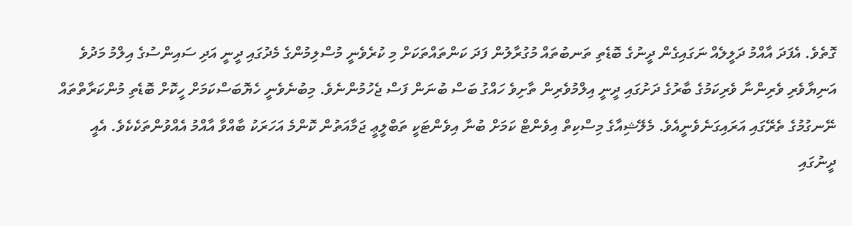ގޮތެވެ. އެފަދަ އާއްމު ދަލީލެއް ނަގައިގެން ދީނުގެ ބޮޑެތި ތަނބުތައް މުގުރާލުން ފަދަ ކަންތައްތަކަށް މި ކުރެވެނީ މުސްލިމުންގެ މެދުގައި ދީނީ އަދި ސައިންސުގެ އިލްމު މަދުވެ އަނިޔާވެރި ވެރިންނާ ވެރިކަމުގެ ބާރުގެ ދަށުގައި ދީނީ އިލްމުވެރިން ތާށިވެ ހައްގު ބަސް ބުނަން ފަސް ޖެހުމުންނެވެ. މިބުނެވެނީ ހެޔޮބަސްކަމަށް ހީކޮށް ބޮޑެތި މުންކަރާތްތައް ނޭނގުމުގެ ތެރޭގައި އަރައިގަނެވެނީއެވެ. މެލޭޝިއާގެ މިސްކިތް އިވެންޓް ކަމަށް ބުނާ އިވެންޓަކީ ތަބްލީޢީ ޖަމާއަތުން ކޮންމެ އަހަރަކު ބާއްވާ އާއްމު އެއްވުންތަކެކެވެ. އެއީ ދީނުގައި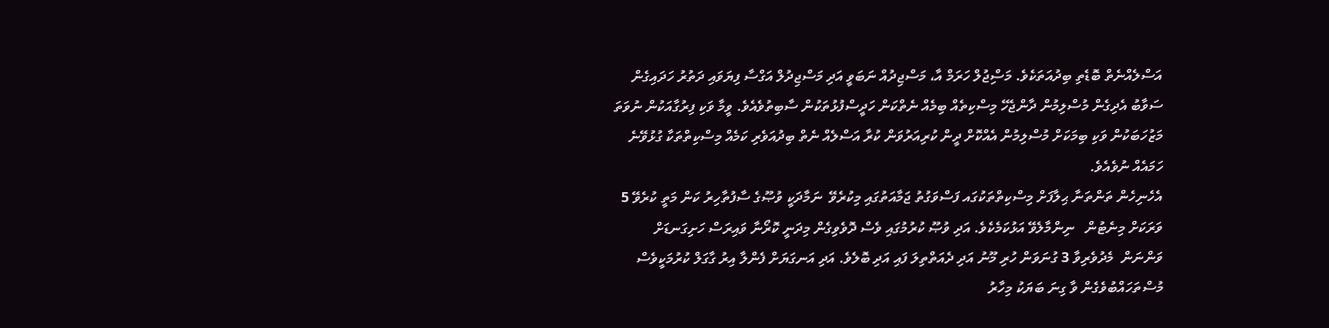އަސްލެއްނެތް ބޮޑެތި ބިދުއަތަކެވެ. މަސްިޖުލް ހަރަމް އާ، މަސްޖިދުއް ނަބަވީ އަދި މަސްޖިދުލް އަގްސާ ފިޔަވައި ދަތުރު ހަދައިގެން ސަވާބު އެދިގެން މުސްލިމުން ދާންޖެހޭ މިސްކިތެއް ބިމެއް ނެތްކަން ހަދީސްފުޅުތަކުން ސާބިތުވެއެވެ. ވީމާ ވަކި ފިރުގާއަކުން ނުވަތަ މަޒުހަބަކުން ވަކި ބިމަކަށް މުސްލިމުން އެއްކޮށް ދީން ކުރިއަރުވަން ކުރާ އަސްލެއް ނެތް ބިދުއަވެރި ކަމެއް މިސްކިތްތަކާ ގުޅުވޭނެ ހަމައެއް ނުވެއެވެ.
އެހެނިހެން ތަންތަނާ ޙިލާފަށް މިސްކިތްތަކުގައ ފަސްވަގުތު ޖަމާއަތުގައި މިކުރެވޭ  ނަމާދަކީ ވުޞޫގެ ސާފުތާހިރު ކަން މަތީ ކުރެވޭ 5 ވަރަކަށް މިނެޓުން   ނިންމާލެވޭ އަޅުކަމެކެވެ. އަދި ވުޞޫ ކުރުމުގައި ވެސް ދޮވެވިގެން މިދަނީ ކޮރޯނާ ވައިރަސް ހަށިގަނޑަށް ވަންނަން  މެދުވެރިވާ 3 ގުނަވަން ހުރި މޫނު އަދި ދެއަތްތިލަ ފައި އަދި ބޮލެވެ. އަދި އަނގަޔަށް ފެންލާ އިރު ގާގަލް ކުރުމަކީވެސް މުސްތަހައްބުވެގެން ވާ ގިނަ ބަޔަކު މިހާރު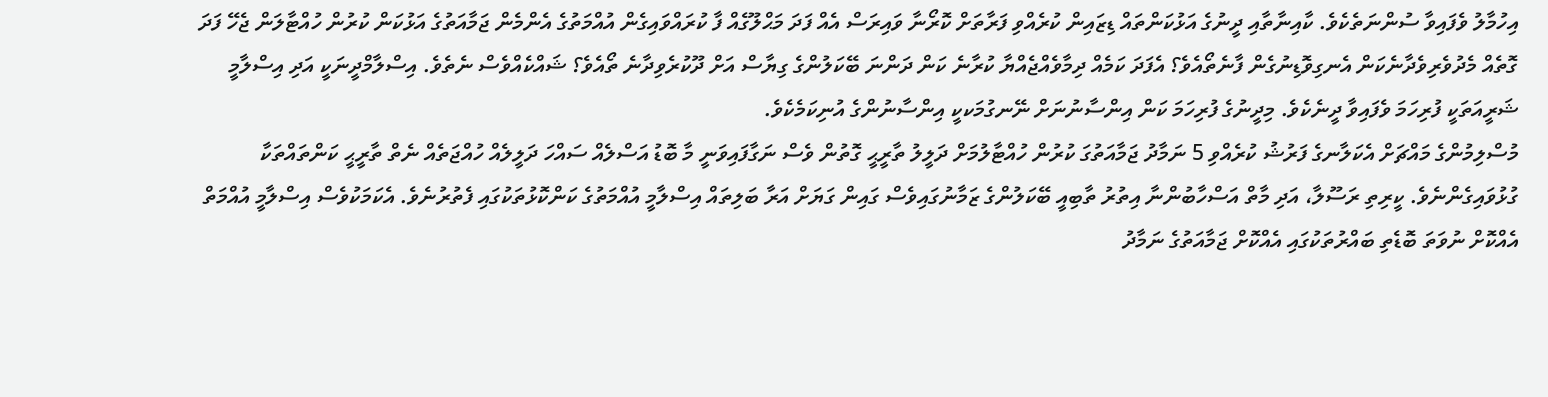އިހުމާލު ވެފައިވާ ސުންނަތެކެވެ. ކާއިނާތާއި ދީނުގެ އަޅުކަންތައް ޑިޒައިން ކުރެއްވި ފަރާތަށް ކޮރޯނާ ވައިރަސް އެއް ފަދަ މަޙްލޫގެއް ފާ ކުރައްވައިގެން އުއްމަތުގެ އެންމެން ޖަމާއަތުގެ އަޅުކަން ކުރުން ހުއްޓާލަން ޖެހޭ ފަދަ ގޮތެއް މެދުވެރިވެދާނެކަން އެނގިވޮޑިނުގެން ފާނެތޯއެވެ؟ އެފަދަ ކަމެއް ދިމާވެއްޖެއްޔާ ކުރާނެ ކަން ދަންނަ ބޭކަލުންގެ ގިޔާސް އަށް ދޫކުރެވިދާނެ ތޯއެވެ؟ ޝައްކެއްވެސް ނެތެވެ. އިސްލާމްދީނަކީ އަދި އިސްލާމީ ޝަރީއަތަކީ ފުރިހަމަ ވެފައިވާ ދީނެކެވެ. މިދީނުގެ ފުރިހަމަ ކަން އިންސާނުނަށް ނޭނގުމަކކީ އިންސާނުންގެ އުނިކަމެކެވެ.
މުސްލިމުންގެ މައްޗަށް އެކަލާނގެ ފަރުޝު ކުރެއްވި 5 ނަމާދު ޖަމާއަތުގަ ކުރުން ހުއްޓާލުމަށް ދަލީލު ތާރީޙީ ގޮތުން ވެސް ނަގާފައިވަނީ މާ ބޮޑު އަސްލެއް ސައްހަ ދަލީލެއް ހުއްޖަތެއް ނެތް ތާރީޙީ ކަންތައްތަކާ ގުޅުވައިގެންނެވެ. ކީރިތި ރަސޫލާ، އަދި މާތް އަސްހާބުންނާ އިތުރު ތާބިއީ ބޭކަލުންގެ ޒަމާނުގައިވެސް ގައިން ގަޔަށް އަރާ ބަލިތައް އިސްލާމީ އުއްމަތުގެ ކަންކޮޅުތަކުގައި ފެތުރުނެވެ. އެކަމަކުވެސް އިސްލާމީ އުއްމަތް އެއްކޮށް ނުވަތަ ބޮޑެތި ބައްރުތަކުގައި އެއްކޮށް ޖަމާއަތުގެ ނަމާދު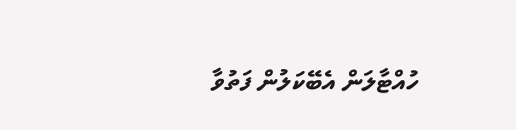ހުއްޓާލަން އެބޭކަލުން ފަތުވާ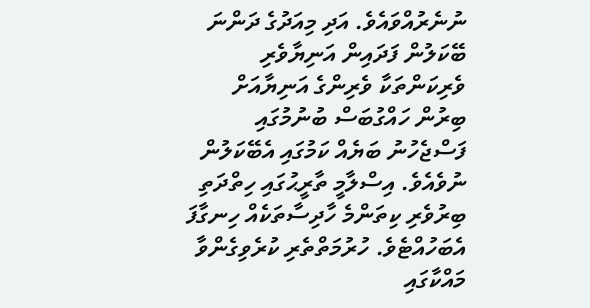ނުނެރުއްވައެވެ. އަދި މިއަދުގެ ދަންނަ ބޭކަލުން ފަދައިން އަނިޔާވެރި ވެރިކަންތަކާ ވެރިންގެ އަނިޔާއަށް ބިރުން ހައްގުބަސް ބުނުމުގައި ފަސްޖެހުނު ބަޔެއް ކަމުގައި އެބޭކަލުން ނުވެއެވެ. އިސްލާމީ ތާރީޙުގައި ހިތްދަތި ބިރުވެރި ކިތަންމެ ހާދިސާތަކެއް ހިނގާފަ އެބަހުއްޓެވެ. ހުރުމަތްތެރި ކުރެވިގެންވާ މައްކާގައި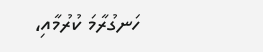ހަނގުރާމަ ކުރުމާއި،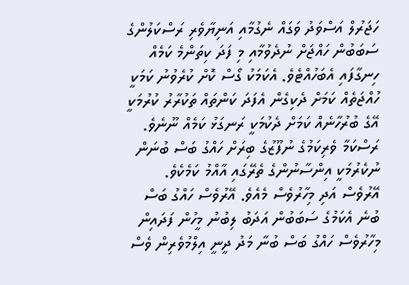ހަޖަރުލް އަސްވަދު ވަގައް ނެގުމާއި އަނިޔާވެރި ރަސްކަލުންގެ ސަބަބުން ހައްޖަށް ނުދެވުމާއި މި ފަދަ ކިތަންމެ ކަމެއް ހިނގާފައި އެބަހުއްޓެވެ. އެކަމަކު ގޯސް ކޮށް ކުރެވުނު ކަމަކީ ހުއްޖަތެއް ކަމަށް ދެކިގެން އެފަދަ ކަންތައް ތަކުރާރު ކުރުމަކީ އޭގެ ބުރުހާނެއް ކަމަށް ދެކުމަކީ ރަނގަޅު ކަމެއް ނޫނެވެ.   ރަސްކަމާ ވެރިކަމުގެ ނުފޫޒުގެ ބިރަށް ހައްގު ބަސް ބުނަން ނުކެރުމަކީ އިންސާނުންގެ ތެރޭގައި އާއްމު ކަމެކެވެ. އޭރުވެސް އަދި މިހާރުވެސް މެއެވެ. އޭރުވެސް ހައްގު ބަސް ބުނެ އެކަމުގެ ސަބަބުން އަދަބު ލިބުނު މީހުން ފަދައިން މިހާރުވެސް ހައްގު ބަސް ބުނާ މަދު ދީނީ އިލްމުވެރިން ވެސް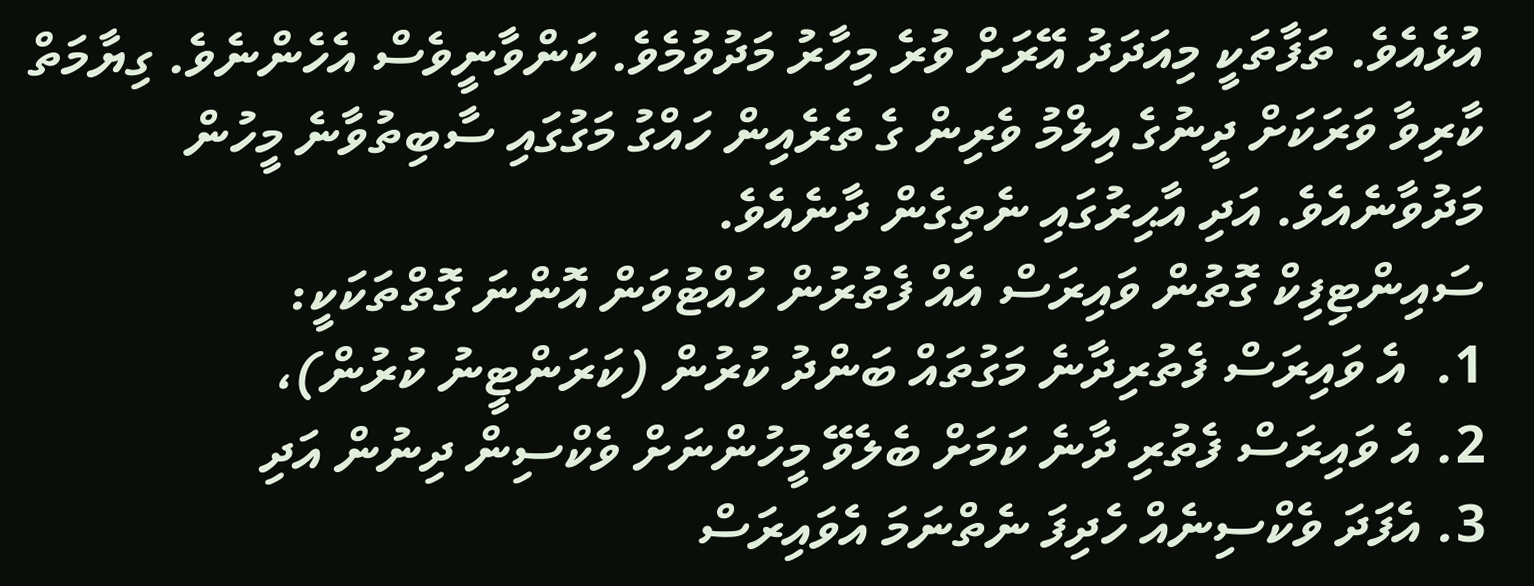އުޅެއެވެ. ތަފާތަކީ މިއަދަދު އޭރަށް ވުރެ މިހާރު މަދުވުމެވެ. ކަންވާނީވެސް އެހެންނެވެ. ގިޔާމަތް ކާރިވާ ވަރަކަށް ދީނުގެ އިލްމު ވެރިން ގެ ތެރެއިން ހައްގު މަގުގައި ސާބިތުވާނެ މީހުން މަދުވާނެއެވެ. އަދި އާޙިރުގައި ނެތިގެން ދާނެއެވެ.
ސައިންޓިފިކް ގޮތުން ވައިރަސް އެއް ފެތުރުން ހުއްޓުވަން އޮންނަ ގޮތްތަކަކީ:
1.  އެ ވައިރަސް ފެތުރިދާނެ މަގުތައް ބަންދު ކުރުން (ކަރަންޓީނު ކުރުން)،
2. އެ ވައިރަސް ފެތުރި ދާނެ ކަމަށް ބެލެވޭ މީހުންނަށް ވެކްސިން ދިނުން އަދި
3. އެފަދަ ވެކްސިނެއް ހެދިފަ ނެތްނަމަ އެވައިރަސް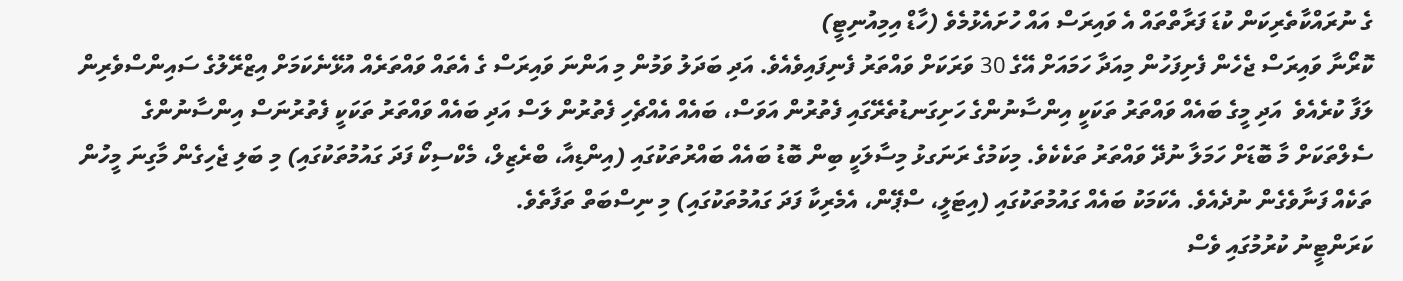ގެ ނުރައްކާތެރިކަން ކުޑަ ފަރާތްތައް އެ ވައިރަސް އައް ހުށައެޅުމެވެ (ހާޑް އިމިއުނިޓީ)
ކޮރޯނާ ވައިރަސް ޖެހެން ފެށިފަހުން މިއަދާ ހަމައަށް އޭގެ 30 ވަރަކަށް ވައްތަރު ފެނިފައިވެއެވެ. އަދި ބަދަލު ވަމުން މި އަންނަ ވައިރަސް ގެ އެތައް ވައްތަރެއް އުޅޭނެކަމަށް އިޒްރޭލުގެ ސައިންސްވެރިން ލަފާ ކުރެއެވެ  އަދި މީގެ ބައެއް ވައްތަރު ތަކަކީ އިންސާނުންގެ ހަށިގަނޑުތެރޭގައި ފެތުރުން އަވަސް، ބައެއް އެއްޗެހި ފެތުރުން ލަސް އަދި ބައެއް ވައްތަރު ތަކަކީ ފެތުރުނަސް އިންސާނުންގެ ސެލްތަކަށް މާ ބޮޑަށް ހަމަލާ ނުދޭ ވައްތަރު ތަކެކެވެ. މިކަމުގެ ރަނަގޅު މިސާލަކީ ބިން ބޮޑު ބައެއް ބައްރުތަކުގައި (އިންޑިއާ، ބްރެޒިލް، މެކްސިކޯ ފަދަ ގައުމުތަކުގައި) މި ބަލި ޖެހިގެން މާގިނަ މީހުން ތަކެއް ފަނާވެގެން ނުދެއެވެ. އެކަމަކު ބައެއް ގައުމުތަކުގައި (އިޓަލީ، ސްޕޭން، އެމެރިކާ ފަދަ ގައުމުތަކުގައި) މި ނިސްބަތް ތަފާތެވެ.
ކަރަންޓީނު ކުރުމުގައި ވެސް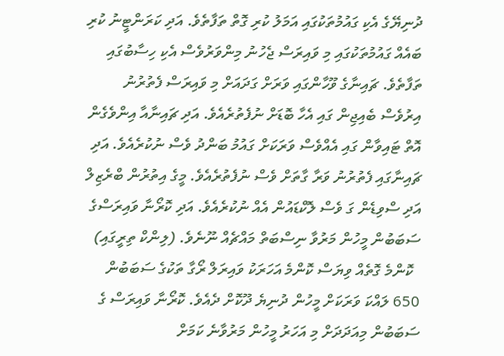ދުނިޔޭގެ އެކި ގައުމުތަކުގައި އަމަލު ކުރި ގޮތް ތަފާތެވެ. އަދި ކަރަންޓީނު ކުރި ބައެއް ގައުމުތަކުގައި މި ވައިރަސް ޖެހުނު މިންވަރުވެސް އެކި ހިސާބުގައި ތަފާތެވެ. ޗައިނާގެ ވޫހާންގައި ވަރަށް ގަދައަށް މި ވައިރަސް ފެތުރުނު އިރުވެސް ބެއިޖިން ގައި އެހާ ބޮޑަށް ނުފެތުރެއެވެ. އަދި ޗައިނާއާ އިންވެގެން އޮތް ޓައިވާން ގައި އެއްވެސް ވަރަކަށް ގައުމު ބަންދު ވެސް ނުކުރެއެވެ. އަދި ޗައިނާގައި ފެތުރުނު ވަރާ ގާތަށް ވެސް ނުފެތުރެއެވެ. މީގެ އިތުރުން ބްރެޒިލް އަދި ސްވިޑެން ގަ ވެސް ލޮކްޑައުން އެއް ނުކުރެއެވެ. އަދި ކޮރޯނާ ވައިރަސްގެ ސަބަބުން މީހުން މަރުވާ ނިސްބަތް މައްޗެއް ނޫނެވެ. (ލިންކް ތިރީގައި)
  ކޮންމެ ގޮތެއް ވިޔަސް ކޮންމެ އަހަރަކު ވައިރަލް ރޯގާ ތަކުގެ ސަބަބުން 650 ލައްކަ ވަރަކަށް މީހުން ދުނިޔެ ދޫކޮށް ދެއެވެ. ކޮރޯނާ ވައިރަސް ގެ ސަބަބުން މިއަދަދަށް މި އަހަރު މީހުން މަރުވާނެ ކަމަށް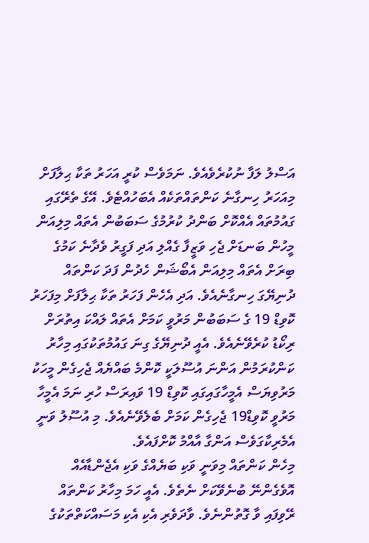އަސްލު ލަފާ ނުކުރެވެއެވެ. ނަމަވެސް ކުރީ އަހަރު ތަކާ ޙިލާފަށް މިއަހަރު ހިނގާނެ ކަންތައްތަކެއް އެބަހުއްޓެވެ. އޭގެ ތެރޭގައި ގައުމުތައް އެއްކޮށް ބަންދު ކުރުމުގެ ސަބަބުން އެތައް މިލިއަން މީހުން ބަނޑަށް ޖެހި ވަޒީފާ ގެއްލި އަދި ފަގީރު ވެދާނެ ކަމުގެ ބިރަށް އެތައް މިލިއަން އެބޯޝަން ހެދުން ފަދަ ކަންތައް ދުނިޔޭގަ ހިނގާނެއެވެ. އަދި އެހެން ފަހަރު ތަކާ ޙިލާފަށް މިފަހަރު ކޮވިޑް 19 ގެ ސަބަބުން މަރުވީ ކަމަށް އެތައް ލައްކަ އިތުރަށް ރިކޯޑު ކުރެވޭނެއެވެ. އެއީ ދުނިޔޭގެ ގިނަ ގައުމުތަކުގައި މިހާރު ކަންކުރަމުން އަންނަ އުސޫލަކީ ކޮންމެ ބައްޔެއް ޖެހިގެން މީހަކު މަރުވިޔަސް އެމީހާގައިގައި ކޮވިޑް 19 ވައިރަސް ހުރި ނަމަ އެމީހާ މަރުވީ ކޮވިޑް19 ޖެހިގެން ކަމަށް ބެލެވޭނެއެވެ. މި އުސޫލު ވަނީ އެމެރިކާގަވެސް އަންގާ އާއްމު ކޮށްފައެވެ.
މިހެން ކަންތައް މިވަނީ ވަކި ބަޔެއްގެ ވަކި އެޖެންޑާއެއް އޮވެގެންނޭ ބުނެވޭކަށް ނެތެވެ. އެއީ ހަމަ މިހާރު ކަންތައް ރޭވިފައި ވާ ގޮތުންނެވެ. ވާދަވެރި އެކި އެކި މަސައްކަތްތަކުގެ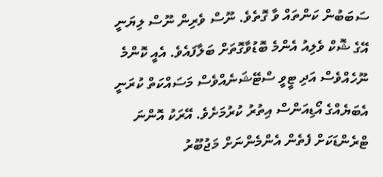ސަބަބުން ކަންތައް ވާ ގޮތެވެ. ނޫސް ވެރިން ނޫސް ލިޔަނީ އޭގެ ޝޮކް ވެލިއު އެންމެ ބޮޑުވާގޮތަށް ބަލާފައެވެ. އެއީ ކޮންމެ ނޫހެއްވެސް އަދި ޓީވީ ސްޓޭޝަނެއްވެސް މަސައްކަތް ކުރަނީ އެބަޔެއްގެ އޯޑިއަންސް އިތުރު ކުރުމަށެވެ. އޭރަކު އޮންނަ ޓްރެންޑަކަށް ފެތެން އެންމެންނަށް މަޖުބޫރު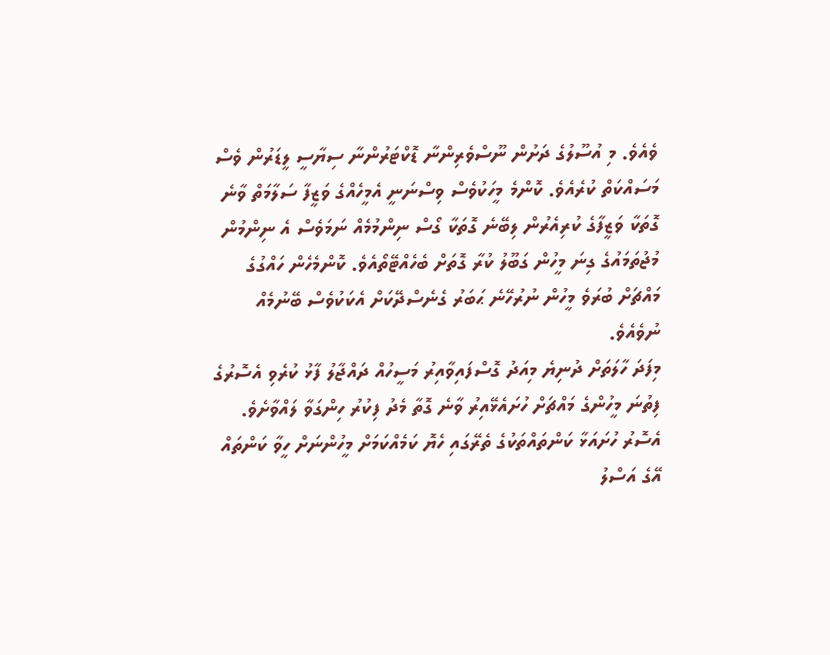ވެއެވެ. މި އުސޫލުގެ ދަށުން ނޫސްވެރިންނާ ޑޮކްޓަރުންނާ ސިޔާސީ ލީޑަރުން ވެސް މަސައްކަތް ކުރެއެވެ. ކޮންމެ މީހަކުވެސް ވިސްނަނީ އެމީހެއްގެ ވަޒީފާ ސަލާމަތް ވާނެ ގޮތަކާ ވަޒީފާގެ ކުރިއެރުން ލިބޭނެ ގޮތަކާ ގޯސް ނިންމުމެއް ނަމަވެސް އެ ނިންމުން މުޖުތަމައުގެ ގިނަ މީހުން ގަބޫލު ކުރާ ގޮތަށް ބެހެއްޓޭތޯއެވެ. ކޮންމެހެން ހައްގުގެ މައްޗަށް ބުރަވެ މީހުން ނުރުހޭނެ ޙަބަރު ގެނެސްދޭކަށް އެކަކުވެސް ބޭނުމެއް ނުވެއެވެ.
މިފަދަ ހާލަތަށް ދުނިޔެ މިއަދު ގޮސްފައިވާއިރު މަސީހުއް ދައްޖާލު ފާޅު ކުރެވި އެސޮރުގެ ފިތުނަ މީހުންގެ މައްޗަށް ހުށައެޅޭއިރު ވާނެ ގޮތާ މެދު ފިކުރު ހިންގަވާ ލައްވާށެވެ. އެސޮރު ހުށައަޅާ ކަންތައްތަކުގެ ތެރޭގައި ހެޔޮ ކަމެއްކަމަށް މީހުންނަށް ހީވާ ކަންތައް އޭގެ އަސްލު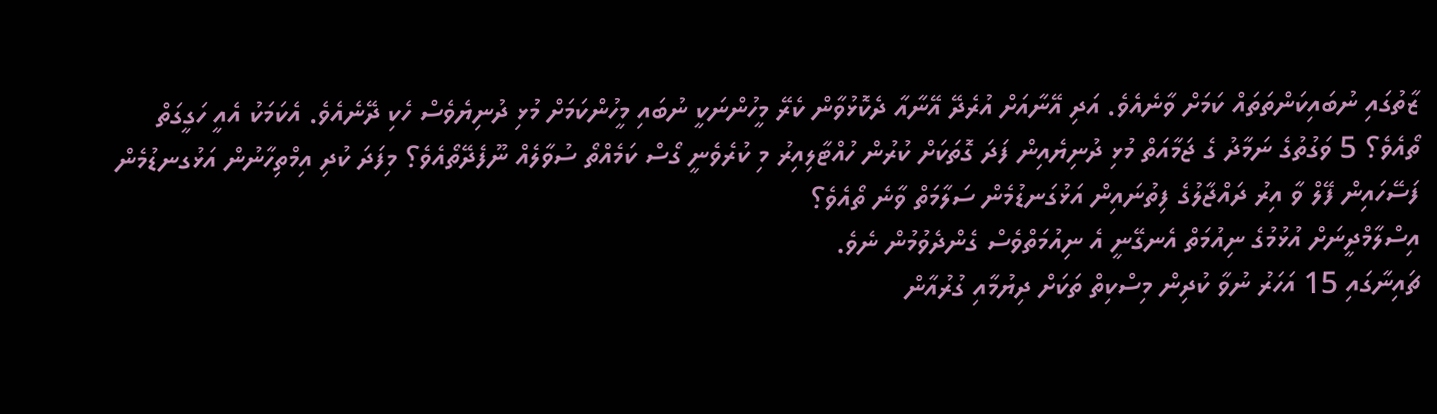ޒާތުގައި ނުބައިކަންތަތައް ކަމަށް ވާނެއެވެ. އަދި އޭނާއަށް އުރެދޭ އޭނާއާ ދެކޮޅުވާން ކެރޭ މީހުންނަކީ ނުބައި މީހުންކަމަށް މުޅި ދުނިޔެވެސް ހެކި ދޭނެއެވެ. އެކަމަކު އެއީ ހަގީގަތް ތޯއެވެ؟ 5 ވަގުތުގެ ނަމާދު ގެ ޖަމާއަތް މުޅި ދުނިޔެއިން ފަދަ ގޮތަކަށް ކުރުން ހުއްޓާލިއިރު މި ކުރެވެނީ ގޯސް ކަމެއްތޯ ސުވާލެއް ނޫފެދޭތޯއެވެ؟ މިފަދަ ކުދި އިމްތިހާނުން އަޅުގނޑުމެން ފަސޭހައިން ފޭލް ވާ އިރު ދައްޖާލުގެ ފިތުނައިން އަޅުގަނޑުމެން ސަލާމަތް ވާނެ ތޯއެވެ؟
އިސްލާމްދީނަށް އުޅުމުގެ ނިއުމަތް އެނގޭނީ އެ ނިއުމަތްވެސް ގެންދެވުމުން ނެވެ.
ޗައިނާގައި 15 އަހަރު ނުވާ ކުދިން މިސްކިތް ތަކަށް ދިޔުމާއި ގުރުއާން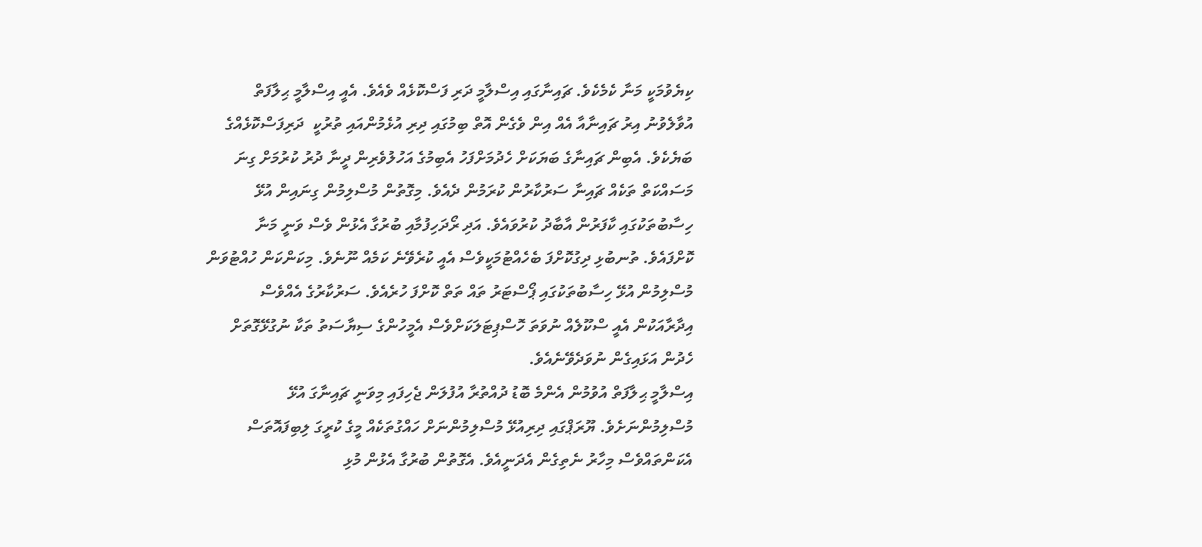ކިޔެވުމަކީ މަނާ ކެމެކެވެ. ޗައިނާގައި އިސްލާމީ ދަރި ފަސްކޮޅެއް ވެއެވެ. އެއީ އިސްލާމީ ޙިލާފަތް އުވާލެވުނު އިރު ޗައިނާއާ އެއް އިން ވެގެން އޮތް ބިމުގައި ދިރި އުޅެމުންއައި ތުރުކީ  ދަރިފަސްކޮޅެއްގެ ބަޔެކެވެ. އެބިން ޗައިނާގެ ބަޔަކަށް ހެދުމަށްފަހު އެބިމުގެ އަހުލުވެރިން ދީނާ ދުރު ކުރުމަށް ގިނަ މަސައްކަތް ތަކެއް ޗައިނާ ސަރުކާރުން ކުރަމުން ދެއެވެ. މިގޮތުން މުސްލިމުން ގިނައިން އުޅޭ ހިސާބުތަކުގައި ކާފަރުން އާބާދު ކުރުވައެވެ. އަދި ރޯދަހިފުމާއި ބުރުގާ އެޅުން ވެސް ވަނީ މަނާ ކޮށްފައެވެ. ތުނބުޅި ދިގުކޮށްފަ ބެހެއްޓުމަކީވެސް އެއީ ކުރެވޭނެ ކަމެއް ނޫނެވެ. މިކަންކަން ހުއްޓުވަން މުސްލިމުން އުޅޭ ހިސާބުތަކުގައި ޕޯސްޓަރު ތައް ތަތް ކޮށްފަ ހުރެއެވެ. ސަރުކާރުގެ އެއްވެސް އިދާރާއަކުން އެއީ ސްކޫލެއް ނުވަތަ ހޮސްޕިޓަލަކަށްވެސް އެމީހުންގެ ސިޔާސަތު ތަކާ ނުގުޅޭގޮތަށް ހެދުން އަޅައިގެން ނުވަދެވޭނެއެވެ.
އިސްލާމީ ޙިލާފަތް އުވުމުން އެންމެ ބޮޑު ދުއްތުރާ އުފުލަން ޖެހިފައި މިވަނީ ޗައިނާގަ އުޅޭ މުސްލިމުންނަށެވެ. ޔޫރަޕްގައި ދިރިއުޅޭ މުސްލިމުންނަށް ހައްގުތަކެއް މީގެ ކުރީގަ ލިބިފައޮތަސް އެކަންތައްވެސް މިހާރު ނެތިގެން އެދަނީއެވެ. އެގޮތުން ބުރުގާ އެޅުން މުޅި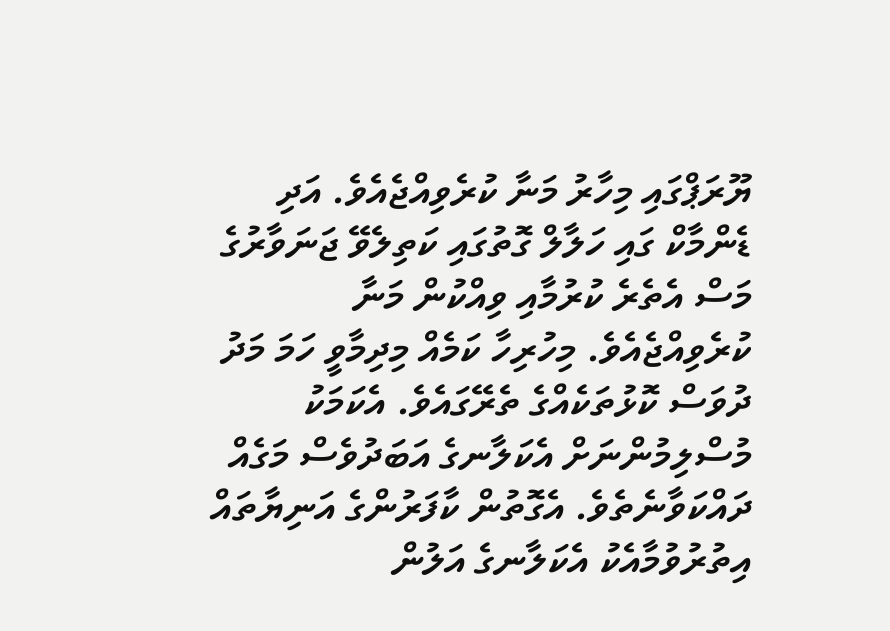ޔޫރަޕްގައި މިހާރު މަނާ ކުރެވިއްޖެއެވެ. އަދި ޑެންމާކް ގައި ހަލާލް ގޮތުގައި ކަތިލެވޭ ޖަނަވާރުގެ މަސް އެތެރެ ކުރުމާއި ވިއްކުން މަނާ ކުރެވިއްޖެއެވެ. މިހުރިހާ ކަމެއް މިދިމާވީ ހަމަ މަދު ދުވަސް ކޮޅުތަކެއްގެ ތެރޭގައެވެ. އެކަމަކު މުސްލިމުންނަށް އެކަލާނގެ އަބަދުވެސް މަގެއް ދައްކަވާނެތެވެ. އެގޮތުން ކާފަރުންގެ އަނިޔާތައް އިތުރުވުމާއެކު އެކަލާނގެ އަލުން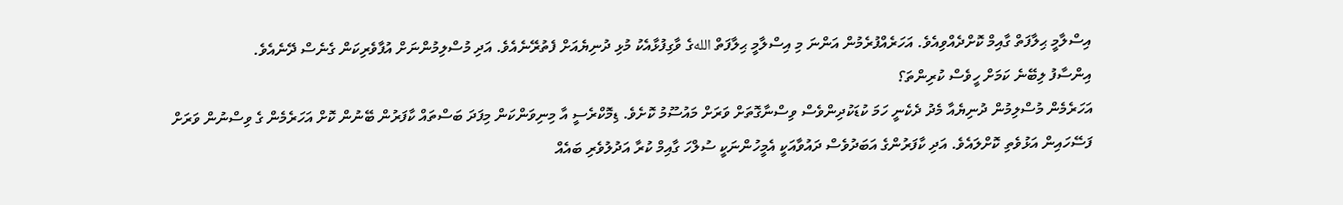އިސްލާމީ ޙިލާފަތް ގާއިމް ކޮށްދެއްވިއެވެ. އަހަރެއްފުރެމުން އަންނަ މި އިސްލާމީ ޙިލާފަތް اللهގެ ވާގިފުޅާއެކު މުޅި ދުނިޔެއަށް ފެތުރޭނެއެވެ. އަދި މުސްލިމުންނަށް އުފާވެރިކަން ގެނެސް ދޭނެއެވެ.
އިންސާފު ލިބޭނެ ކަމަށް ހީވެސް ކުރިންތަ؟
އަހަރެމެން މުސްލިމުން ދުނިޔެއާ މެދު ދެކެނީ ހަމަ ކުޑަކުދިންވެސް ވިސްނާގޮތަށް ވަރަށް މައުސޫމު ކޮށެވެ. ޑިމޮކްރެސީ އާ މިނިވަންކަން މިފަދަ ބަސްތައް ކާފަރުން ބޭނުން ކޮށް އަހަރެމެން ގެ ވިސްނުން ވަރަށް ފަސޭހައިން އަޅުވެތި ކޮށްލައެވެ. އަދި ކާފަރުންގެ އަބަދުވެސް ދައުވާއަކީ އެމީހުންނަކީ ސުލްހަ ގާއިމް ކުރާ އަދުލުވެރި ބައެއް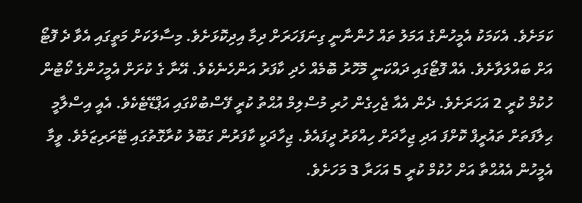ކަމަށެވެ. އެކަމަކު އެމީހުންގެ އަމަލު ތައް ހުންނާނީ ގިނަފަހަރަށް ދިމާ އިދިކޮޅަށެވެ. މިސާލަކަށް މަތީގައި އެވާ ދެ ފޮޓޯ އަށް ބައްލަވާށެވެ. އެއް ފޮޓޯގައި ދައްކަނީ މޮހޮރު ބޮމެއް ހެދި ކާފަރު އަންހެނެކެވެ. އޭނާ ގެ ކުށަށް އެމީހުންގެ ކޯޓުން ހުކުމް ކުރީ 2 އަހަރަށެވެ. ދެން އެއާ ޖެހިގެން ހުރި މުސްލިމް އުޙްތު ކުރީ ފޭސްބުކްގައި އަޕްޑޭޓެކެވެ. އެއީ އިސްލާމީ ޙިލާފަތަށް ތައުރީފް ކޮށްފަ އަދި ޖިހާދަށް ހިއްވަރު ދީފައެވެ. ޖިހާދަކީ ކާފަރުން ގަބޫލު ކުރާގޮތުގައި ޓޭރަރިޒަމެވެ. ވީމާ އެމީހުން އެއުޙްތާ އަށް ހުކުމް ކުރީ 5 އަހަރާ 3 މަހަށެވެ.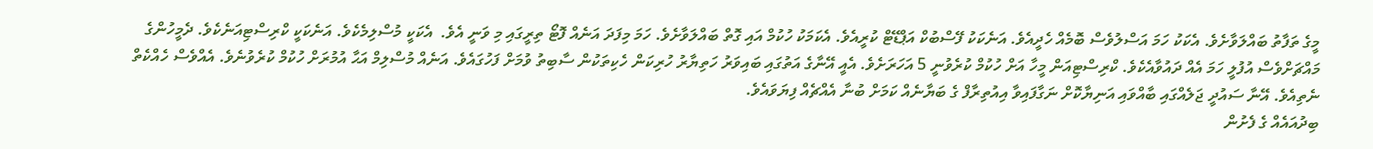މީގެ ތަފާތު ބައްލަވާށެވެ. އެކަކު ހަމަ އަސްލުވެސް ބޮމެއް ހެދީއެވެ. އަނެކަކު ފޭސްބުކް އަޕްޑޭޓް ކުރީއެވެ. އެކަމަކު ހުކުމް އައި ގޮތް ބައްލަވާށެވެ. ހަމަ މިފަދަ އަނެއް ފޮޓޯ ތިރީގައި މި ވަނީ އެވެ.  އެކަކީ މުސްލިމެކެވެ. އަނެކަކީ ކްރިސްޓިއަނެކެވެ. ދެމީހުންގެ މައްޗަށްވެސް އުފުލީ ހަމަ އެއް ދައުވާއެކެވެ. ކްރިސްޓިއަން މީހާ އަށް ހުކުމް ކުރެވުނީ 5 އަހަރަށެވެ. އެއީ އޭނާގެ އަތުގައި ބައިވަރު ހަތިޔާރު ހުރިކަން ހެކިތަކުން ސާބިތު ވުމަށް ފަހުގައެވެ. އަނެއް މުސްލިމް އަޙާ އުމުރަށް ހުކުމް ކުރެވުނެވެ. އެއްވެސް ހެއްކެތް ނެތިއެވެ. އޭނާ ސައުދީ ޖަލެއްގައި ބާއްވައި އަނިޔާކޮށް ނަގާފައިވާ އިއުތިރާފް ގެ ބަޔާނެއް ކަމަށް ބުނާ އެއްޗެއް ފިޔަވައެވެ.
ބިދުއައެއް ގެ ފެށުން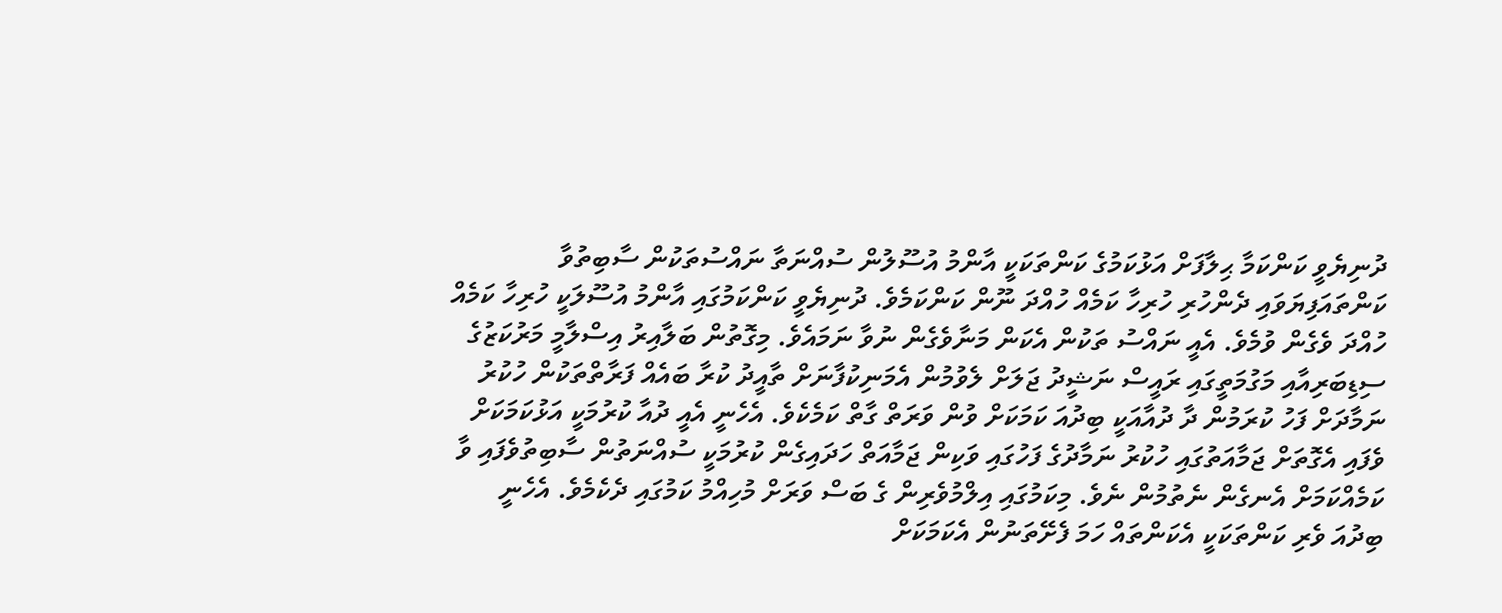ދުނިޔެވީ ކަންކަމާ ޙިލާފަށް އަޅުކަމުގެ ކަންތަކަކީ އާންމު އުސޫލުން ސުއްނަތާ ނައްސުތަކުން ސާބިތުވާ ކަންތައަފިޔަވައި ދެންހުރި ހުރިހާ ކަމެއް ހުއްދަ ނޫން ކަންކަމެވެ. ދުނިޔެވީ ކަންކަމުގައި އާންމު އުސޫލަކީ ހުރިހާ ކަމެއް ހުއްދަ ވެގެން ވުމެވެ. އެއީ ނައްސު ތަކުން އެކަން މަނާވެގެން ނުވާ ނަމައެވެ. މިގޮތުން ބަލާއިރު އިސްލާމީ މަރުކަޒުގެ ސިޑިބަރިއާއި މަގުމަތީގައި ރައީސް ނަޝީދު ޖަލަށް ލެވުމުން އެމަނިކުފާނަށް ތާއީދު ކުރާ ބައެއް ފަރާތްތަކުން ހުކުރު ނަމާދަށް ފަހު ކުރަމުން ދާ ދުއާއަކީ ބިދުއަ ކަމަކަށް ވުން ވަރަތް ގާތް ކަމެކެވެ. އެހެނީ އެއީ ދުއާ ކުރުމަކީ އަޅުކަމަކަށް ވެފައި އެގޮތަށް ޖަމާއަތުގައި ހުކުރު ނަމާދުގެ ފަހުގައި ވަކިން ޖަމާއަތް ހަދައިގެން ކުރުމަކީ ސުއްނަތުން ސާބިތުވެފައި ވާ ކަމެއްކަމަށް އެނގެން ނެތުމުން ނެވެ. މިކަމުގައި އިލްމުވެރިން ގެ ބަސް ވަރަށް މުހިއްމު ކަމުގައި ދެކެމެވެ. އެހެނީ ބިދުއަ ވެރި ކަންތަކަކީ އެކަންތައް ހަމަ ފެށޭތަނުން އެކަމަކަށް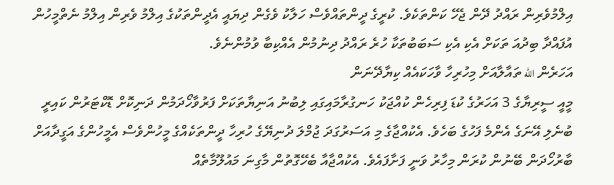އިލްމުވެރިން ރައްދު ދޭން ޖެހޭ ކަންތަކެވެ. ކުރީގެ ދީންތައްވެސް ހަލާކު ވެގެން ދިޔައީ އެދީންތަކުގެ އިލްމު ވެރިން އިލްމު ނެތްމީހުން އުފައްދާ ބިދުއަ ތަކަށް އެކި އެކި ސަބަބުތަކާ ހުރެ ރައްދު ދިނުމުން އެއްކިބާ ވުމުންނެވެ.
އަހަރެން الله ތައާލާއަށް މިހުރިހާ ވާހަކައެއް ކިޔާދޭނަން
މީއީ ސީރިޔާގެ 3 އަހަރުގެ ކުޑަ ފިރިހެން ކުއްޖަކު ހަނގުރާމައިގައި ލިބުނު އަނިޔާތަކަށް ފަރުވާހޯދަމުން ދަނިކޮށް ޑޮކްޓަރުން ކައިރީ ބުނެލި އޭނަގެ އެންމެ ފަހުގެ ބަހެވެ. އެކުއްޖާގެ މި އަސަރުގަދަ ޖުމްލަ ދުނިޔޭގެ ހުރިހާ ދީންތަކެއްގެ މީހުންވެސް އެމީހުންގެ އަގީދާއަށް ބާރުހޯދަން ބޭނުން ކުރަން މިހާރު ވަނީ ފަށާފައެވެ. އެކުއްޖާއާ ބެހޭގޮތުން މާގިނަ މައުލޫމާތެއް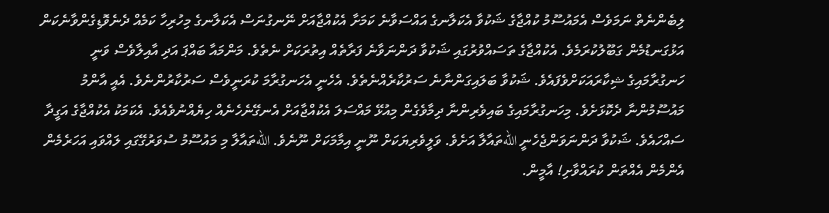ލިބެންނެތް ނަމަވެސް އެމައުސޫމު ކުއްޖާގެ ޝަކުވާ އެކަލާނގެ އައްސަވާނެ ކަމަށާ އެކުއްޖާއަށް ނޭނގުނަސް އެކަލާނގެ މިހުރިހާ ކަމެއް ދެނެވޮޑިގެންވާނެކަން އަޅުގަނޑުމެން ގަބޫލުކުރަމެވެ. އެކުއްޖާގެ ތަސައްވުރުގައި ޝަކުވާ ދަންނަވާނެ ފަރާތެއް އިތުރަކަށް ނެތެވެ. މަންމައާ ބައްޕަ އަދި އާއިލާވެސް ވަނީ ހަނގުރާމައިގެ ޝިކާރައަކަށްވެފައެވެ. ޝަކުވާ ބަލައިގަންނާނެ ސަރުކާރެއްނެތެވެ. އެހެނީ އެހަނގުރާމަ ކުރަނީވެސް ސަރުކާރުންނެވެ. އެއީ އާންމު މައުސޫމުންނާ ދެކޮޅަށެވެ. މިހަނގުރާމައިގެ ބައިވެރިންނާ ދިމާވެގެން މިއުޅޭ މައްސަލަ އެކުއްޖާއަށް އެނގޭނެހެނެއް ހިޔެއްނުވެއެވެ. އެކަމަކު އެކުއްޖާގެ އަގީދާ ސައްހައެވެ. ޝަކުވާ ދަންނަވަންޖެހެނީ اللهތައާލާ އަށެވެ. ވަލީވެރިޔަކަށް ނޫނީ އިމާމަކަށް ނޫނެވެ. اللهތައާލާ މި މައުސޫމު ސުވަރުގޭގައި ލައްވައި އަހަރެމެން އެންމެން އެއްތަން ކުރައްވާށި! އާމީން.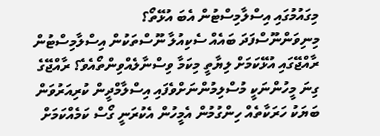މިގައުމުގައި އިސްލާމިސްޓުން އެބަ އުޅޭތޯ؟
މިނިވަންނޫސްފަދަ ބައެއް ސެކިއުލާ ނޫސްތަކުން އިސްލާމިސްޓުން ރާއްޖޭގައި އުޅޭކަމަށް ލިޔާތީ މިކަމާ ވިސްނާލެއްވިންތޯއެވެ؟ ރާއްޖޭގެ ގިނަ މީހުންނަކީ މުސްލިމުންނަށްވެފައި އިސްލާމްދީން ކުރިއަރުވަން ބަޔަކު ހަރަކާތެއް ހިންގުމުން އެމީހުން އެކުރަނީ ގޯސް ކަމެއްކަމަށް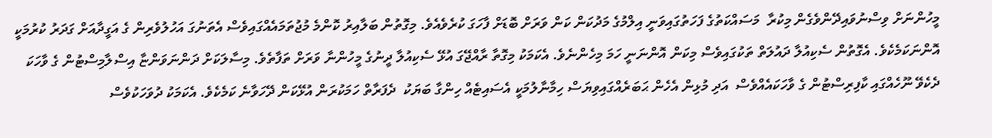މީހުންނަށް ވިސްނުވައިދޭންވެގެން މިކުރާ  މަސައްކަތުގެ ފަހަތުގައިވަނީ އިލްމުގެ މަދުކަން ކަން ވަރަށް ބޮޑަށް ފާހަގަ ކުރެވެއެވެ. މިގޮތުން ބަލާއިރު ކޮންމެ މުޖުތަމައެއްގައިވެސް އެތަނުގަ އަހުލުވެރިން ގެ އަގީދާއަށް ގަދަރު ކުރުމަކީ އޮންނަކަމެކެވެ. އެގޮތުން ސެކިއުލާ ދައުލަތް ތަކުގައިވެސް މިކަން އޮންނަނީ ހަމަ މިހެންނެވެ. އެކަމަކު މިގޮތާ ރާއްޖޭގަ އުޅޭ ސެކިއުލާ ދީނުގެ މީހުންނާ ވަރަށް ތަފާތެވެ. މިސާލަކަށް ދަންނަވަންޏާ އިސްލާމިސްޓުން ގެ ވާހަކަ ދެކެވޭ ނޫހެއްގައި ކާފިރިސްޓުން ގެ ވާހަކައެއްވެސް  އަދި މުޅިން އެހެން ޙަބަރެއްގައިވިޔަސް ހިމާނާލުމަކީ އެސައިޓެއް ހިންގާ ބަޔަކު  ދެފަރާތް ހަމަކުރަން އުޅޭކަން ދޭހަވާނެ ކަމެކެވެ. އެކަމަކު ދުވަހަކުވެސް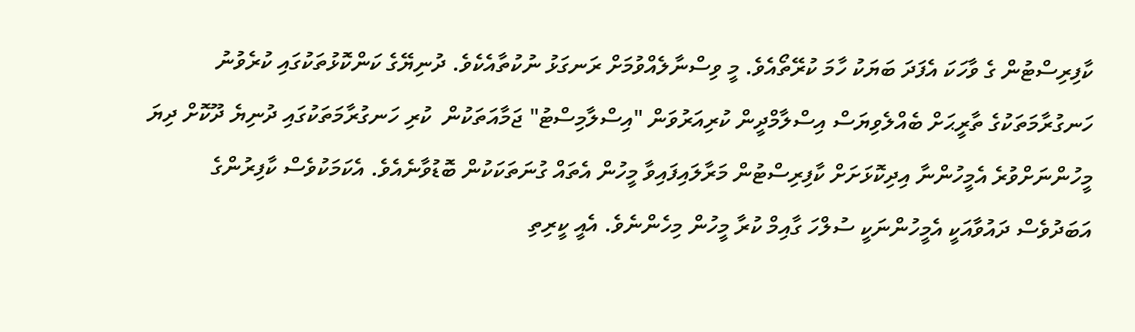ކާފިރިސްޓުން ގެ ވާހަކަ އެފަދަ ބަޔަކު ހާމަ ކުރޭތޯއެވެ. މީ ވިސްނާލެއްވުމަށް ރަނގަޅު ނުކުތާއެކެވެ. ދުނިޔޭގެ ކަންކޮޅުތަކުގައި ކުރެވުނު ހަނގުރާމަތަކުގެ ތާރީޙަށް ބެއްލެވިޔަސް އިސްލާމްދީން ކުރިއަރުވަން "އިސްލާމިސްޓު" ޖަމާއަތަކުން  ކުރި ހަނގުރާމަތަކުގައި ދުނިޔެ ދޫކޮށް ދިޔަ މީހުންނަށްވުރެ އެމީހުންނާ އިދިކޮޅަށަށް ކާފިރިސްޓުން މަރާލައިފައިވާ މީހުން އެތައް ގުނަތަކަކުން ބޮޑުވާނެއެވެ. އެކަމަކުވެސް ކާފިރުންގެ އަބަދުވެސް ދައުވާއަކީ އެމީހުންނަކީ ސުލްހަ ގާއިމް ކުރާ މީހުން މިހެންނެވެ. އެއީ ކީރިތި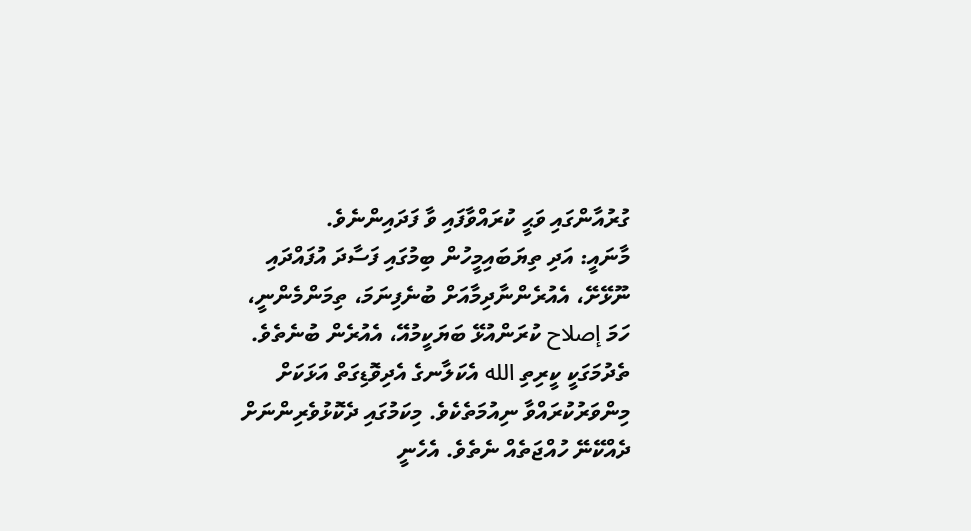ގުރުއާންގައި ވަޙީ ކުރައްވާފައި ވާ ފަދައިންނެވެ.
މާނައީ: އަދި ތިޔަބައިމީހުން ބިމުގައި ފަސާދަ އުފައްދައި ނޫޅޭށޭ، އެއުރެންނާދިމާއަށް ބުނެފިނަމަ، ތިމަންމެންނީ، ހަމަ إصلاح ކުރަންއުޅޭ ބަޔަކީމުއޭ، އެއުރެން ބުނެތެވެ.
ތެދުމަގަކީ ކީރިތި الله އެކަލާނގެ އެދިވޮޑިގަތް އަޅަކަށް މިންވަރުކުރައްވާ ނިއުމަތެކެވެ. މިކަމުގައި ދެކޮޅުވެރިންނަށް ދެއްކޭނޭ ހުއްޖަތެއް ނެތެވެ. އެހެނީ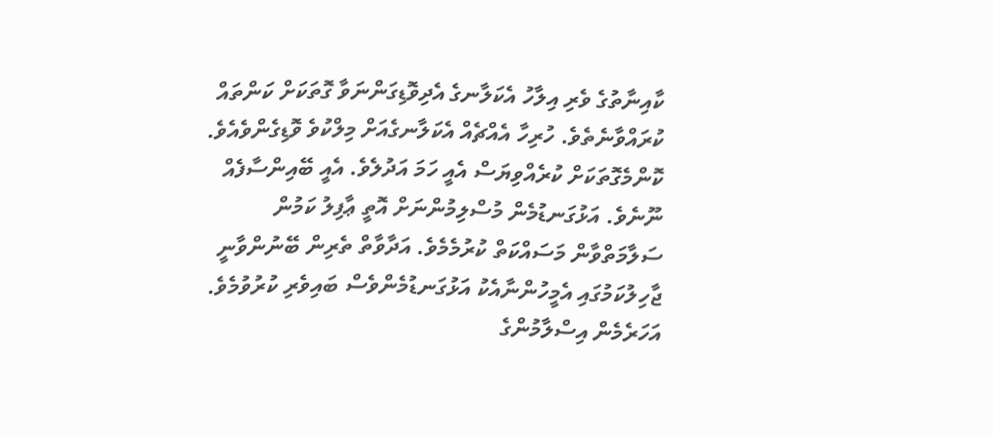ކާއިނާތުގެ ވެރި އިލާހު އެކަލާނގެ އެދިވޮޑިގަންނަވާ ގޮތަކަށް ކަންތައް ކުރައްވާނެތެވެ. ހުރިހާ އެއްޗެއް އެކަލާނގެއަށް މިލްކުވެ ވޮޑިގެންވެއެވެ. ކޮންމެގޮތަކަށް ކުރެއްވިޔަސް އެއީ ހަމަ އަދުލެވެ. އެއީ ބޭއިންސާފެއް ނޫނެވެ. އަޅުގަނޑުމެން މުސްލިމުންނަށް އޮތީ ޢާފިލު ކަމުން ސަލާމަތްވާން މަސައްކަތް ކުރުމެމެވެ. އަދާވާތް ތެރިން ބޭނުންވާނީ ޖާހިލުކަމުގައި އެމީހުންނާއެކު އަޅުގަނޑުމެންވެސް ބައިވެރި ކުރުވުމެވެ.
އަހަރެމެން އިސްލާމުންގެ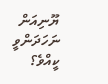ޔޫނިއަން ނަހަދަންވީ ކީއްވެ؟